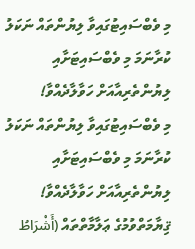މި ވެބްސައިޓުގައިވާ ލިޔުންތައް ނަކަލު ކުރާނަމަ މި ވެބްސައިޓަށާއި ލިޔުންތެރިއާއަށް ހަވާލާދެއްވާ!
މި ވެބްސައިޓުގައިވާ ލިޔުންތައް ނަކަލު ކުރާނަމަ މި ވެބްސައިޓަށާއި ލިޔުންތެރިއާއަށް ހަވާލާދެއްވާ!
ޤިޔާމަތްވުމުގެ ޢަލާމާތްތައް (أَشْرَاطُ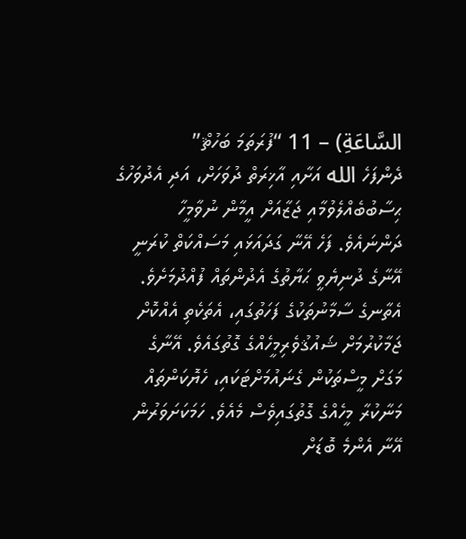السَّاعَةِ) – 11 “ފުރަތަމަ ބަހުޘް”
ދެންފަހެ الله އަށާއި އާޚިރަތް ދުވަހަށް، އަދި އެދުވަހުގެ ޙިސާބުބެއްލެވުމާއި ޖަޒާއަށް އީމާން ނުވާމީހާ ދަންނައެވެ. ފަހެ އޭނާ ގަދައަޅައި މަސައްކަތް ކުރަނީ އޭނާގެ ދުނިޔެވީ ޙަޔާތުގެ އެދުންތައް ފުއްދުމަށެވެ. އެތާނގެ ސާމާނުތަކުގެ ފަހަތުގައި، އެތަކެތި އެއްކޮށް ޖަމާކުރުމަށް ޝައުޤުވެރިމީހެއްގެ ގޮތުގައެވެ. އޭނާގެ މަގަށް މީސްތަކުން ގެނައުމަށްޓަކައި، ހެޔޮކަންތައް މަނާކުރާ މީހެއްގެ ގޮތުގައިވެސް މެއެވެ. ހަމަކަށަވަރުން އޭނާ އެންމެ ބޮޑަށް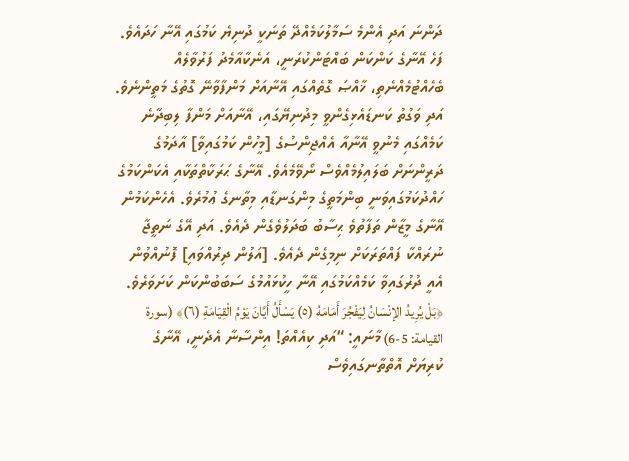ދަންނަ އަދި އެންމެ ސަމާލުކަމެއްދޭ ތަނަކީ ދުނިޔެ ކަމުގައި އޭނާ ހަދައެވެ. ފަހެ އޭނާގެ ކަންކަން ބައްޓަންކުރަނީ، އަނެކާއާމެދު ފަރުވާލެއް ބެހެއްޓުމެއްނެތި، ޚާއްޞަ ގޮތެއްގައި އޭނާއަށް މަންފާވާނޭ ގޮތުގެ މަތީންނެވެ. އަދި ވަގުތު ކަނޑައެޅިގެންވީ މިދުނިޔޭގައި، އޭނާއަށް މަންފާ ލިބިދާނެ ކަމެއްގައި މެނުވީ އޭނާއާ އެއްޖިންސުގެ [މީހުން ކަމުގައިވާ] އާދަމުގެ ދަރީންނަށް ބަލައިލުމެއްވެސް ނޯވޭމެއެވެ. އޭނާގެ ޙަރަކާތްތަކާއި އެކަންކަމުގެ ހައްދުކަމުގައިވަނީ ބިންމަތީގެ މިންގަނޑާއި މިތާނގެ ޢުމުރެވެ. އެހެންކަމުން އޭނާގެ މީޒާން ތަފާތުވެ ޙިސާބު ބަދަލުވެގެން ދެއެވެ. އަދި އޭގެ ނަތީޖާ ނުރައްކާ ފައްތަރަކަށް ނިމިގެން ދެއެވެ. [އަލުން ދިރުއްވައި] ފޮނުއްވުން އެއީ ދުރުގައިވާ ކަމެއްކަމުގައި އޭނާ ހީކުޅައުމުގެ ސަބަބުންކަން ކަށަވަރެވެ. ﴿بَلْ يُرِيدُ الإنْسَانُ لِيَفْجُرَ أَمَامَهُ (٥) يَسْأَلُ أَيَّانَ يَوْمُ الْقِيَامَةِ (٦)﴾ (سورة القيامة: 5-6) މާނައީ: “އަދި ކިއެއްތަ! އިންސާނާ އެދެނީ، އޭނާގެ ކުރިޔަށް އޮތްތާނގައިވެސް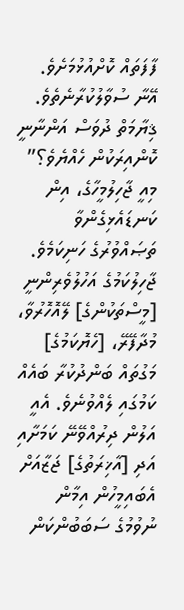ފާފަތައް ކޮށްއުޅުމަށެވެ. އޭނާ ސުވާލުކުރާނެތެވެ. ޤިޔާމަތް ދުވަސް އަންނާނީ ކޮންއިރަކުން ހެއްޔެވެ؟”
މިއީ ޖާހިލުމީހާގެ، އިން ކަނޑައެޅިގެންވާ ތަޞައްވުރުގެ ހަނިކަމެވެ. ޖާހިލުކަމުގެ އަހުލުވެރިންނީ [މީސްތަކުންގެ] ލޭއޮހޮރުވާ، މުދާފޭރޭ، [ހެޔޮކަމުގެ] މަގުތައް ބަންދުކުރާ ބައެއް ކަމުގައި ލެއްވުނެވެ. އެއީ އަލުން ދިރުއްވޭނޭ ކަމަށާއި އަދި [އާޚިރަތުގެ] ޖަޒާއަށް އެބައިމީހުން އިމާން ނުވުމުގެ ސަބަބުންކަން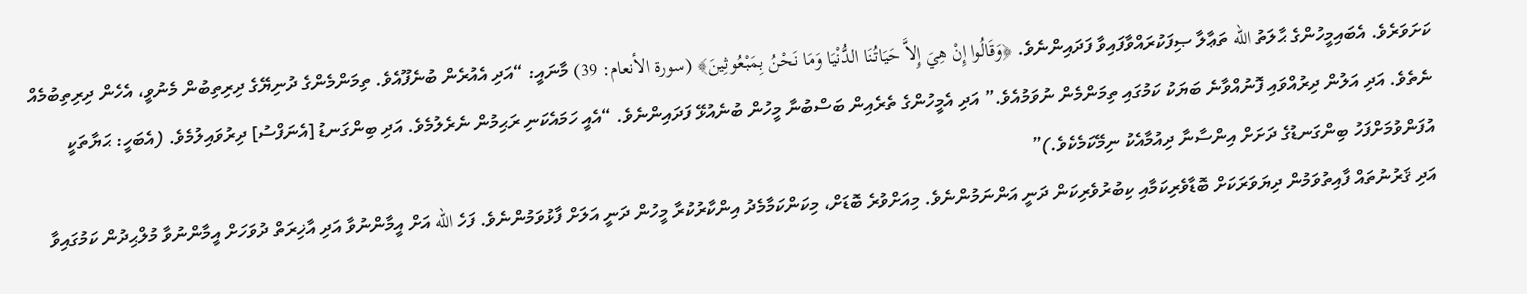ކަށަވަރެވެ. އެބައިމީހުންގެ ޙާލަތު الله ތަޢާލާ ޞިފަކުރައްވާފައިވާ ފަދައިންނެވެ. ﴿وَقَالُوا إِنْ هِيَ إِلاَّ حَيَاتُنَا الدُّنْيَا وَمَا نَحْنُ بِمَبْعُوثِينَ﴾ (سورة الأنعام: 39) މާނައީ: “އަދި އެއުރެން ބުނެފޫއެވެ. ތިމަންމެންގެ ދުނިޔޭގެ ދިރިތިބުން މެނުވީ، އެހެން ދިރިތިބުމެއް ނެތެވެ. އަދި އަލުން ދިރުއްވައި ފޮނުއްވާނެ ބަޔަކު ކަމުގައި ތިމަންމެން ނުވަމުއެވެ.” އަދި އެމީހުންގެ ތެރެއިން ބަސްބުނާ މީހުން ބުނެއުޅޭ ފަދައިންނެވެ. “އެއީ ހަމައެކަނި ރަޙިމުން ނެރެލުމެވެ. އަދި ބިންގަނޑު [އެނަފްސު] ދިރުވައިލުމެވެ. (އެބަހީ: ޙަޔާތަކީ އުފަންވުމަށްފަހު ބިންގަނޑުގެ ދަށަށް އިންސާނާ ދިއުމާއެކު ނިމޭކަމެކެވެ.)”
އަދި ޤަރުނުތައް ފާއިތުވަމުން ދިޔަވަރަކަށް ބޮޑާވެރިކަމާއި ކިބުރުވެރިކަން ދަނީ އަންނަމުންނެވެ. މިއަށްވުރެ ބޮޑަށް، މިކަންކަމާމެދު އިންކާރުކުރާ މީހުން ދަނީ އަލަށް ފާޅުވަމުންނެވެ. ފަހެ الله އަށް އީމާންނުވާ އަދި އާޚިރަތް ދުވަހަށް އީމާންނުވާ މުލްޙިދުން ކަމުގައިވާ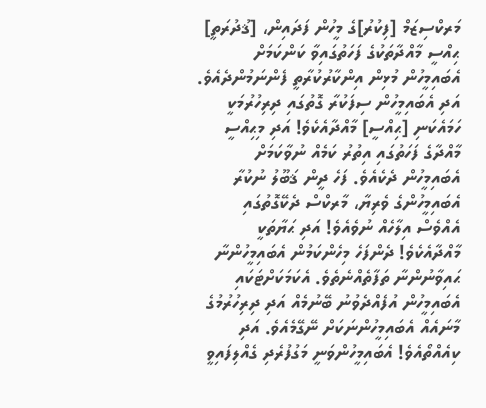މަރކްސިޒަމް [ފިކުރު]ގެ މީހުން ފަދައިން، [ޤުދުރަތީ] ޙިއްސީ މާއްދާތަކުގެ ފަހަތުގައިވާ ކަންކަމަށް އެބައިމީހުން މުޅިން އިންކާރުކުރާތީ ފެންނަމުންދެއެވެ. އަދި އެބައިމީހުން ސިފަކުރާ ގޮތުގައި ދިރިހުރުމަކީ ހަމައެކަނި [ޙިއްސީ] މާއްދާއެކެވެ! އަދި މިޙިއްސީ މާއްދާގެ ފަހަތުގައި އިތުރު ކަމެއް ނުވާކަމަށް އެބައިމީހުން ދެކެއެވެ. ފަހެ ދީން ޤަބޫލު ނުކުރާ އެބައިމީހުންގެ ވެރިޔާ، މާރކްސް ދެކޭގޮތުގައި އެއްވެސް އިލާހެއް ނުވެއެވެ! އަދި ޙަޔާތަކީ މާއްދާއެކެވެ! ދެންފަހެ މިހެންކަމުން އެބައިމީހުންނާ ޙައިވާނުންނާ ތަފާތެއްނެތެވެ. އެކަމަކަށްޓަކައި އެބައިމީހުން އުފެއްދެވުނު ބޭނުމެއް އަދި ދިރިހުރުމުގެ މާނައެއް އެބައިމީހުންނަކަށް ނޭގޭމެއެވެ. އަދި ކިއެއްތޯއެވެ! އެބައިމީހުންވަނީ މަގުފުރެދި ގެއްލިފައިވީ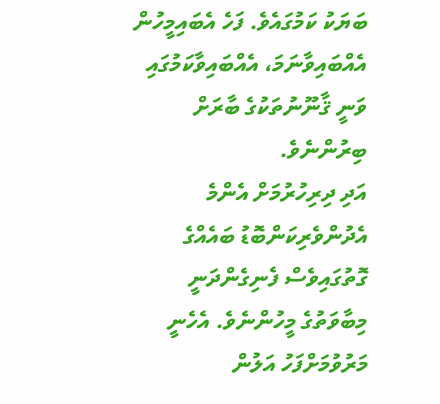ބަޔަކު ކަމުގައެވެ. ފަހެ އެބައިމީހުން އެއްބައިވާނަމަ، އެއްބައިވާކަމުގައި ވަނީ ޤާނޫނުތަކުގެ ބާރަށް ބިރުންނެވެ.
އަދި ދިރިހުރުމަށް އެންމެ އެދުންވެރިކަންބޮޑު ބައެއްގެ ގޮތުގައިވެސް ފެނިގެންދަނީ މިބާވަތުގެ މީހުންނެވެ. އެހެނީ މަރުވުމަށްފަހު އަލުން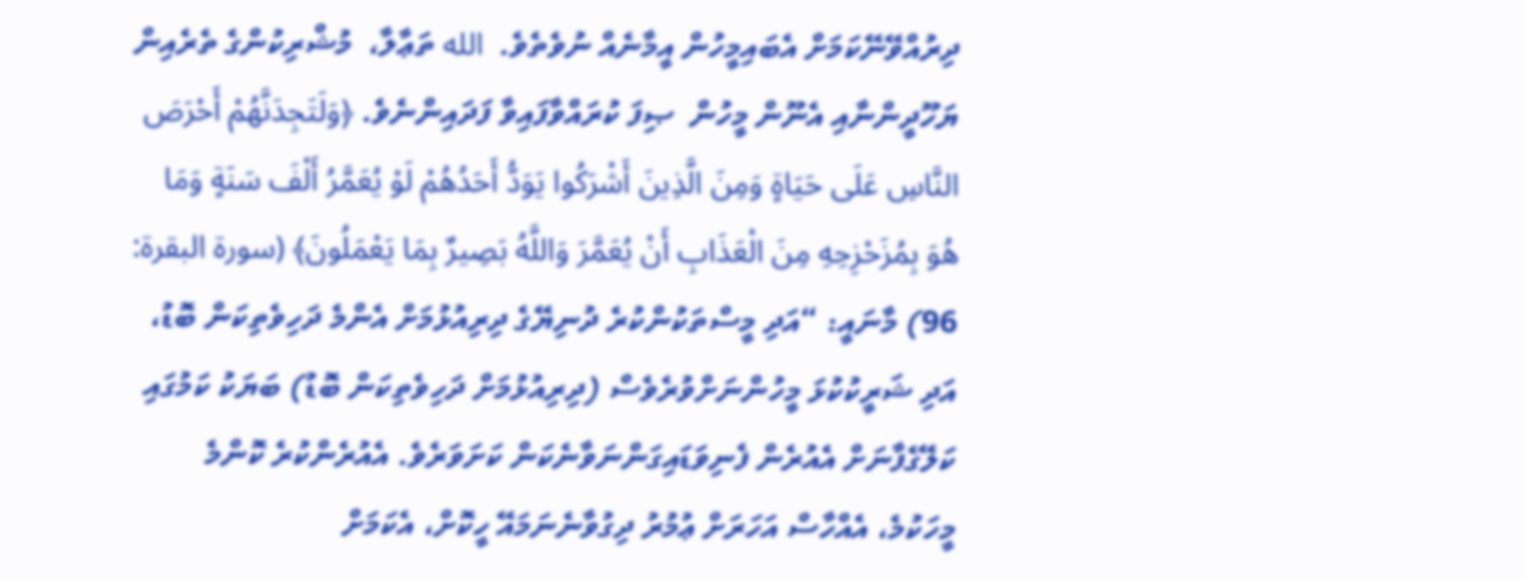ދިރުއްވޭނޭކަމަށް އެބައިމީހުން އީމާނެއް ނުވެތެވެ.  الله ތަޢާލާ،  މުޝްރިކުންގެ ތެރެއިން ޔަހޫދީންނާއި އެނޫން މީހުން  ޞިފަ ކުރައްވާފައިވާ ފަދައިންނެވެ. ﴿وَلَتَجِدَنَّهُمْ أَحْرَصَ النَّاسِ عَلَى حَيَاةٍ وَمِنَ الَّذِينَ أَشْرَكُوا يَوَدُّ أَحَدُهُمْ لَوْ يُعَمَّرُ أَلْفَ سَنَةٍ وَمَا هُوَ بِمُزَحْزِحِهِ مِنَ الْعَذَابِ أَنْ يُعَمَّرَ وَاللَّهُ بَصِيرٌ بِمَا يَعْمَلُونَ﴾ (سورة البقرة: 96) މާނައީ: “އަދި މީސްތަކުންކުރެ ދުނިޔޭގެ ދިރިއުޅުމަށް އެންމެ ދަހިވެތިކަން ބޮޑު، އަދި ޝަރީކުކުޅަ މީހުންނަށްވުރެވެސް (ދިރިއުޅުމަށް ދަހިވެތިކަން ބޮޑު) ބަޔަކު ކަމުގައި ކަލޭގެފާނަށް އެއުރެން ފެނިވަޑައިގަންނަވާނެކަން ކަށަވަރެވެ. އެއުރެންކުރެ ކޮންމެ މީހަކުމެ، އެއްހާސް އަހަރަށް ޢުމުރު ދިގުވާނެނަމައޭ ހީކޮށް، އެކަމަށް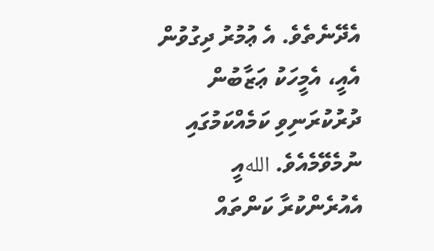އެދޭނެތެވެ. އެ ޢުމުރު ދިގުވުން އެއީ، އެމީހަކު ޢަޒާބުން ދުރުކުރަނިވި ކަމެއްކަމުގައި ނުމެވޭމެއެވެ. اللهއީ އެއުރެންކުރާ ކަންތައް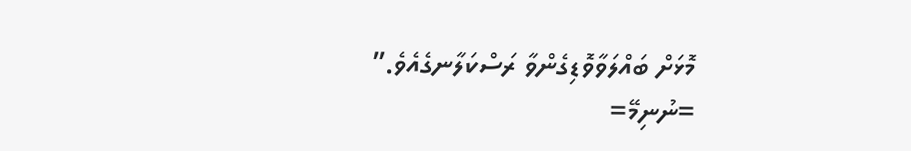މޮޅަށް ބައްލަވާވޮޑިގެންވާ ރަސްކަލާނގެއެވެ.”
=ނުނިމޭ=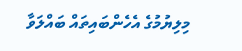މިލިޔުމުގެ އެހެންބައިތައް ބައްލަވާ